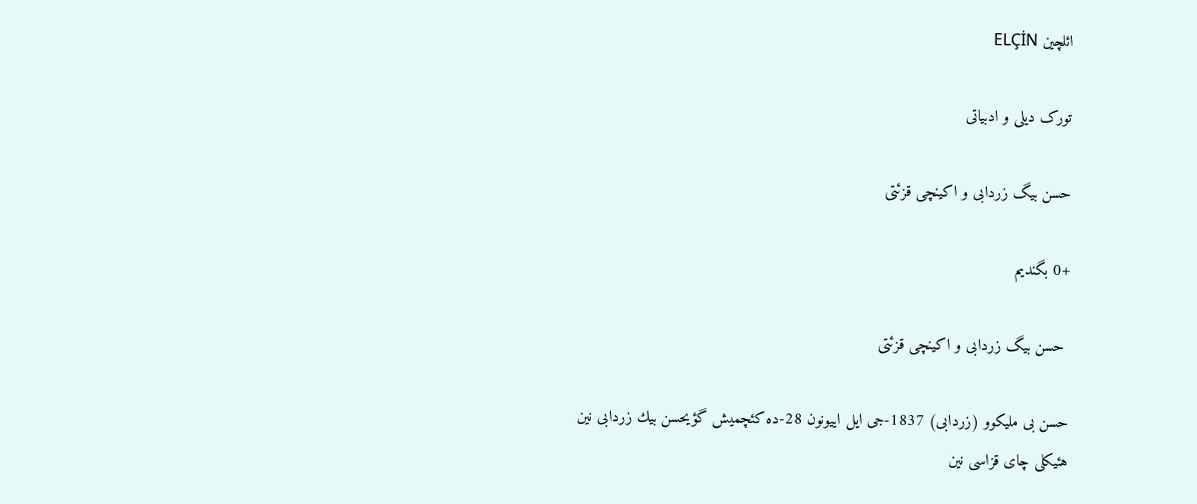ائلچین ELÇİN

تورک دیلی و ادبیاتی

حسن بیگ زردابی و اكینچی قزئتی

+0 بگندیم

 حسن بیگ زردابی و اكینچی قزئتی

حسن بی ملیكوو (زردابی) 1837-جی ایل اییونون 28-ده كئچمیش گؤیحسن بیك زردابی نین هئیكلی چای قزاسی نین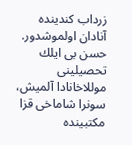زرداب كندینده آنادان اولموشدور. حسن بی ایلك تحصیلینی موللاخانادا آلمیش، سونرا شاماخی قزا مكتبینده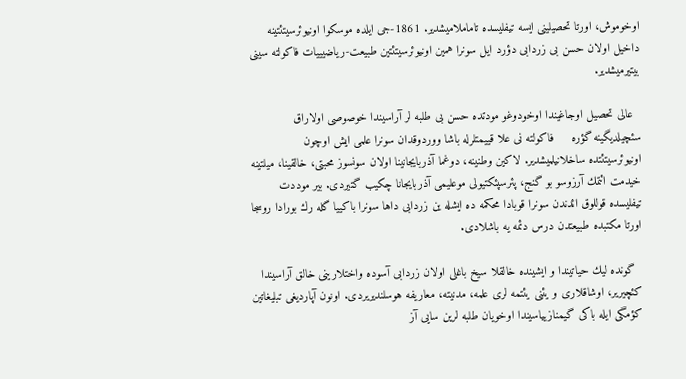اوخوموش، اورتا تحصیلینی ایسه تیفلیسده تاماملامیشدیر. 1861-جی ایلده موسكوا اونیوئرسیتئتینه داخیل اولان حسن بی زردابی دؤرد ایل سونرا همین اونیوئرسیتئتین طبیعت-ریاضیییات فاكولته سینی بیتیرمیشدیر.

  عالی تحصیل اوجاغیندا اوخودوغو مودتده حسن بی طلبه لر آراسیندا خوصوصی اولاراق سئچیلدیگینه گؤره     فاكولته نی علا قییمتلرله باشا ووردوقدان سونرا علمی ایش اوچون اونیوئرسیتئتده ساخلانیلمیشدیر. لاكین وطنینه، دوغما آذربایجانینا اولان سونسوز محبتی، خالقینا، میلتینه خیدمت ائتمك آرزوسو بو گنج، پئرسپئكتیولی موعلیمی آذربایجانا چكیب گتیردی. بیر موددت تیفلیسده قوللوق ائدندن سونرا قوبادا محكمه ده ایشله ین زردابی داها سونرا باكییا گله رك بورادا روسجا اورتا مكتبده طبیعتدن درس دئمه یه باشلادی.

  گونده لیك حیاتیندا و ایشینده خالقلا سیخ باغلی اولان زردابی آسوده واختلارینی خالق آراسیندا كئچیریر، اوشاقلاری و یئنی یئتمه لری علمه، مدنیته، معاریفه هوسلندیریردی. اونون آپاردیغی تبلیغاتین كؤمگی ایله باكی گیمنازییاسیندا اوخویان طلبه لرین سایی آز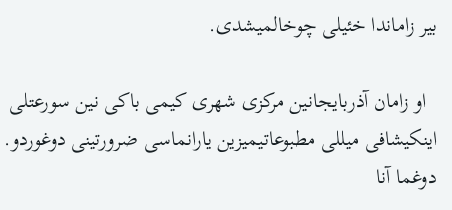بیر زاماندا خئیلی چوخالمیشدی.

  او زامان آذربایجانین مركزی شهری كیمی باكی نین سورعتلی اینكیشافی میللی مطبوعاتیمیزین یارانماسی ضرورتینی دوغوردو. دوغما آنا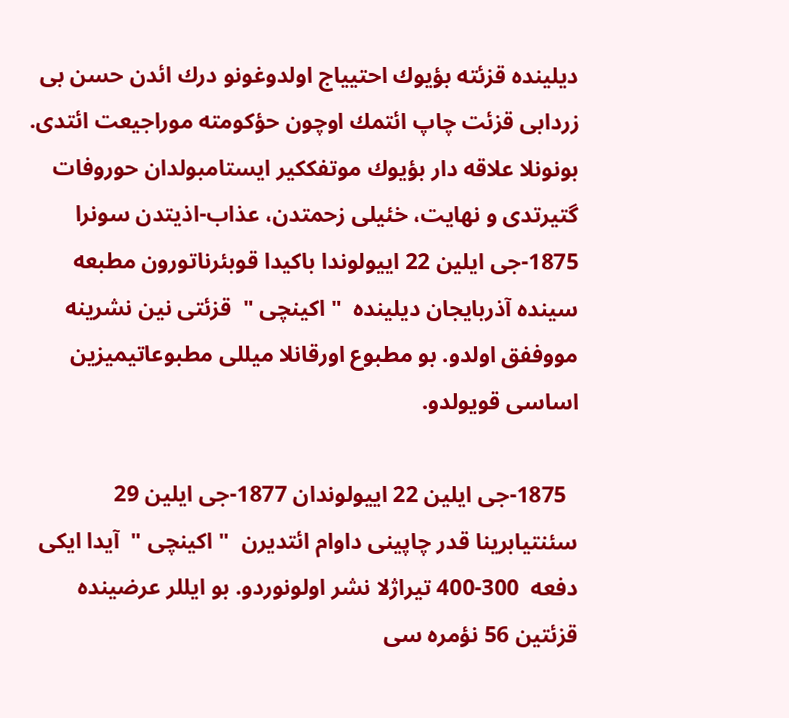دیلینده قزئته بؤیوك احتییاج اولدوغونو درك ائدن حسن بی زردابی قزئت چاپ ائتمك اوچون حؤكومته موراجیعت ائتدی. بونونلا علاقه دار بؤیوك موتفككیر ایستامبولدان حوروفات گتیرتدی و نهایت، خئیلی زحمتدن، عذاب-اذیتدن سونرا 1875-جی ایلین 22 اییولوندا باكیدا قوبئرناتورون مطبعه سینده آذربایجان دیلینده  " اكینچی "  قزئتی نین نشرینه مووففق اولدو. بو مطبوع اورقانلا میللی مطبوعاتیمیزین اساسی قویولدو.

  1875-جی ایلین 22 اییولوندان 1877-جی ایلین 29 سئنتیابرینا قدر چاپینی داوام ائتدیرن  " اكینچی "  آیدا ایكی دفعه  300-400 تیراژلا نشر اولونوردو. بو ایللر عرضینده قزئتین 56 نؤمره سی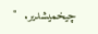چیخمیشدیر.  "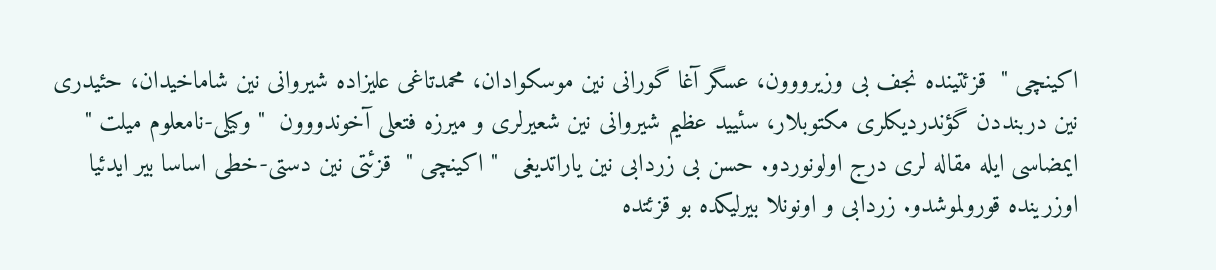اكینچی "  قزئتینده نجف بی وزیرووون، عسگر آغا گورانی نین موسكوادان، محمدتاغی علیزاده شیروانی نین شاماخیدان، حئیدری نین دربنددن گؤندردیكلری مكتوبلار، سئیید عظیم شیروانی نین شعیرلری و میرزه فتعلی آخوندووون  " وكیلی-نامعلوم میلت "  ایمضاسی ایله مقاله لری درج اولونوردو. حسن بی زردابی نین یاراتدیغی  " اكینچی "  قزئتی نین دستی-خطی اساسا بیر ایدئیا اوزرینده قورولموشدو. زردابی و اونونلا بیرلیكده بو قزئتده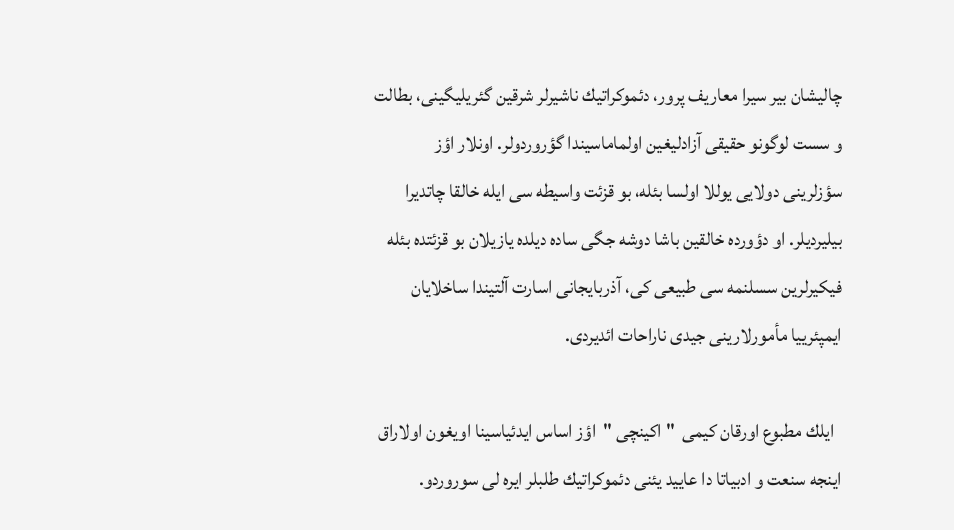چالیشان بیر سیرا معاریف پرور، دئموكراتیك ناشیرلر شرقین گئریلیگینی، بطالت و سست لوگونو حقیقی آزادلیغین اولماماسیندا گؤروردولر. اونلار اؤز سؤزلرینی دولایی یوللا اولسا بئله، بو قزئت واسیطه سی ایله خالقا چاتدیرا بیلیردیلر. او دؤورده خالقین باشا دوشه جگی ساده دیلده یازیلان بو قزئتده بئله فیكیرلرین سسلنمه سی طبیعی كی، آذربایجانی اسارت آلتیندا ساخلایان ایمپئرییا مأمورلارینی جیدی ناراحات ائدیردی.

  ایلك مطبوع اورقان كیمی  " اكینچی "  اؤز اساس ایدئیاسینا اویغون اولاراق اینجه سنعت و ادبیاتا دا عایید یئنی دئموكراتیك طلبلر ایره لی سوروردو.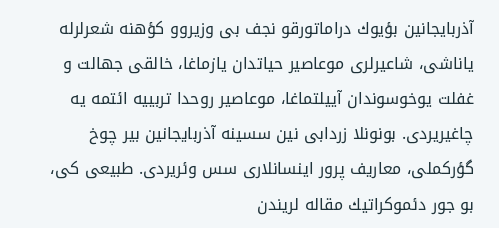آذربایجانین بؤیوك دراماتورقو نجف بی وزیروو كؤهنه شعرلرله یاناشی، شاعیرلری موعاصیر حیاتدان یازماغا، خالقی جهالت و غفلت یوخوسوندان آییلتماغا، موعاصیر روحدا تربییه ائتمه یه چاغیریردی. بونونلا زردابی نین سسینه آذربایجانین بیر چوخ گؤركملی، معاریف پرور اینسانلاری سس وئریردی. طبیعی كی، بو جور دئموكراتیك مقاله لریندن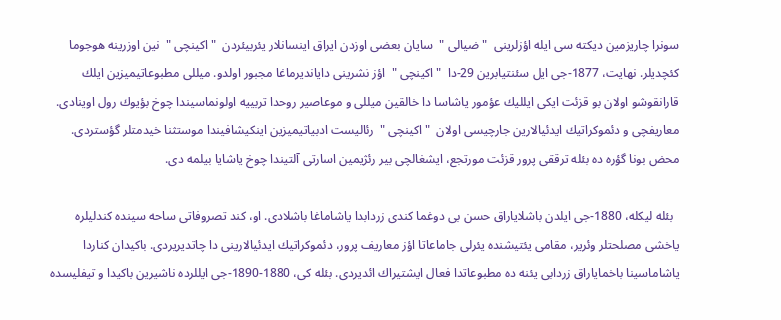سونرا چاریزمین دیكته سی ایله اؤزلرینی  " ضیالی "  سایان بعضی اوزدن ایراق اینسانلار یئربیئردن  " اكینچی "  نین اوزرینه هوجوما كئچدیلر. نهایت، 1877-جی ایل سئنتیابرین 29-دا  " اكینچی "  اؤز نشرینی دایاندیرماغا مجبور اولدو. میللی مطبوعاتیمیزین ایلك قارانقوشو اولان بو قزئت ایكی ایللیك عؤمور یاشاسا دا خالقین میللی و موعاصیر روحدا تربییه اولونماسیندا چوخ بؤیوك رول اوینادی. معاریفچی و دئموكراتیك ایدئیالارین جارچیسی اولان  " اكینچی "  رئالیست ادبیاتیمیزین اینكیشافیندا موستثنا خیدمتلر گؤستردی. محض بونا گؤره ده بئله ترققی پرور قزئت مورتجع، ایشغالچی بیر رئژیمین اسارتی آلتیندا چوخ یاشایا بیلمه دی.

  بئله لیكله، 1880-جی ایلدن باشلایاراق حسن بی دوغما كندی زردابدا یاشاماغا باشلادی. او، كند تصروفاتی ساحه سینده كندلیلره یاخشی مصلحتلر وئریر، مقامی یئتیشنده یئرلی جاماعاتا اؤز معاریف پرور، دئموكراتیك ایدئیالارینی دا چاتدیریردی. باكیدان كناردا یاشاماسینا باخمایاراق زردابی یئنه ده مطبوعاتدا فعال ایشتیراك ائدیردی. بئله كی، 1880-1890-جی ایللرده ناشیرین باكیدا و تیفلیسده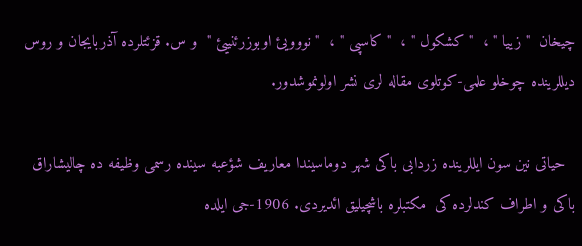چیخان  " زییا " ،  " كشكول " ،  " كاسپی " ،  " نووویئ اوبوزرئنییئ "  و س. قزئتلرده آذربایجان و روس دیللرینده چوخلو علمی-كوتلوی مقاله لری نشر اولونموشدور.

  حیاتی نین سون ایللرینده زردابی باكی شهر دوماسیندا معاریف شؤعبه سینده رسمی وظیفه ده چالیشاراق باكی و اطراف كندلرده كی  مكتبلره باشچیلیق ائدیردی. 1906-جی ایلده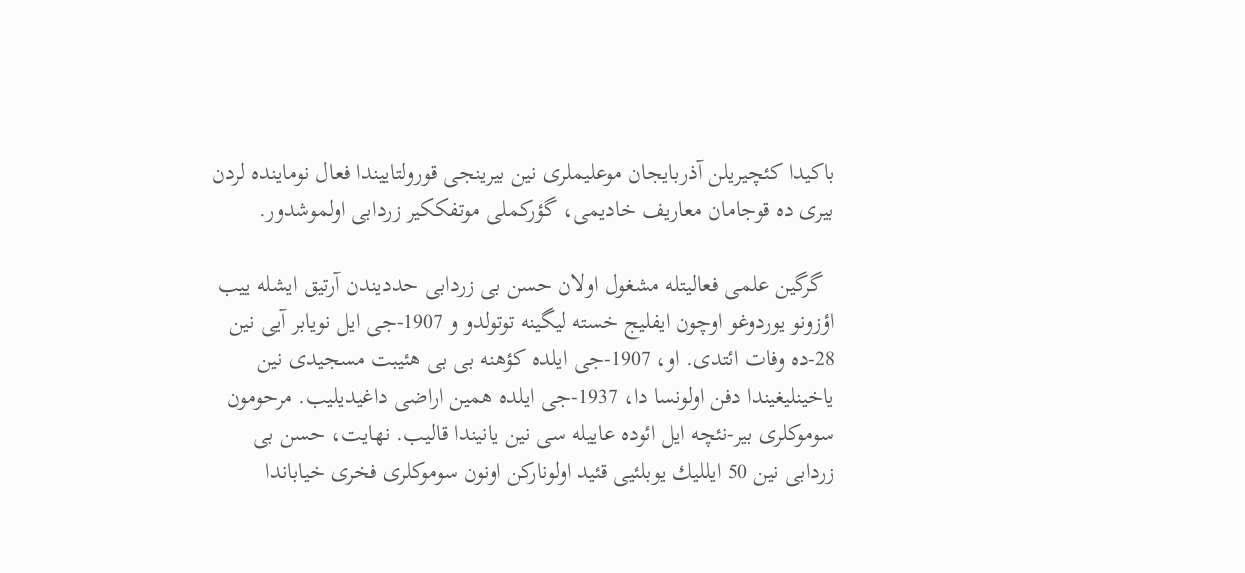باكیدا كئچیریلن آذربایجان موعلیملری نین بیرینجی قورولتاییندا فعال نوماینده لردن بیری ده قوجامان معاریف خادیمی، گؤركملی موتفككیر زردابی اولموشدور.

  گرگین علمی فعالیتله مشغول اولان حسن بی زردابی حددیندن آرتیق ایشله ییب اؤزونو یوردوغو اوچون ایفلیج خسته لیگینه توتولدو و 1907-جی ایل نویابر آیی نین 28-ده وفات ائتدی. او، 1907-جی ایلده كؤهنه بی بی هئیبت مسجیدی نین یاخینلیغیندا دفن اولونسا دا، 1937-جی ایلده همین اراضی داغیدیلیب. مرحومون سوموكلری بیر-نئچه ایل ائوده عاییله سی نین یانیندا قالیب. نهایت، حسن بی زردابی نین 50 ایللیك یوبلئیی قئید اولوناركن اونون سوموكلری فخری خیاباندا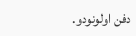دفن اولونودو.